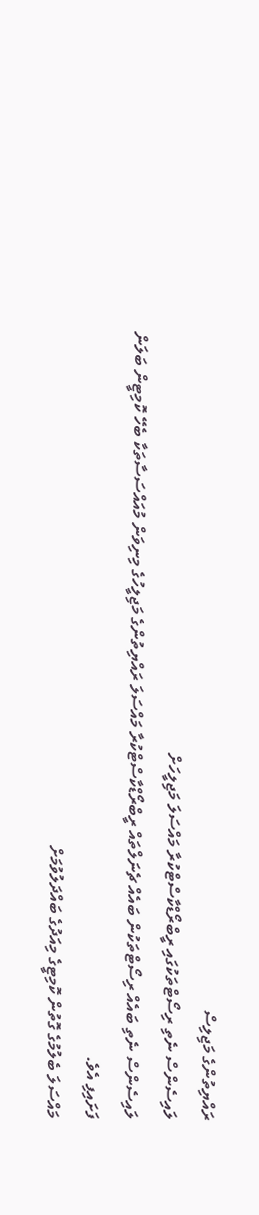ރައްޔިތުންގެ މަޖިލިސް
ލައިސެންސް ނެތި ރިސޯޓްތަކުގައި ރީބްރޯޑްކާސްޓްކުރާ މައްސަލަ މަޖިލީހަށް
ލައިސެންސް ނެތި ބައެއް ރިސޯޓްތަކުން ބައެއް ޗެނަލްތައް ރީބްރޯޑްކާސްޓްކުރާ މައްސަލަ ރައްޔިތުންގެ މަޖިލީހުގެ މިނިވަން މުއައްސަސާތަކާ ބެހޭ ކޮމިޓީން ބަލަން ފަށައިފި އެވެ.
މައްސަލަ ބެލުމުގެ ގޮތުން ކޮމިޓީގެ މިއަދުގެ ބައްދަލުވުމަށް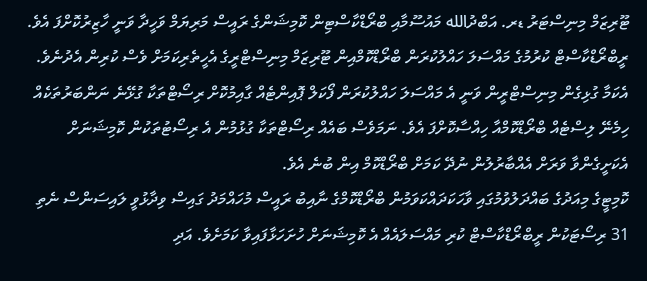ޓޫރިޒަމް މިނިސްޓަރު ޑރ. އަބްދުالله މައުސޫމާއި ބްރޯޑްކާސްޓިން ކޮމިޝަންގެ ރައީސް މަރިޔަމް ވަހީދާ ވަނީ ހާޒިރުކޮށްފަ އެވެ.
ރީބްރޯޑްކާސްޓް ކުރުމުގެ މައްސަލަ ހައްލުކުރަން ބްރޯޑްކޮމްއިން ޓޫރިޒަމް މިނިސްޓްރީގެ އެހީތެރިކަމަށް ވެސް ކުރިން އެދުނެވެ. އެކަމާ ގުޅިގެން މިނިސްޓްރީން ވަނީ އެ މައްސަލަ ހައްލުކުރަން ފޯކަލް ޕޮއިންޓެއް ގާއިމުކޮށް ރިސޯޓްތަކާ ގުޅޭނެ ނަންބަރުތަކެއް ހިމެނޭ ލިސްޓެއް ބްރޯޑްކޮމްއާ ހިއްސާކޮށްފަ އެވެ. ނަމަވެސް ބައެއް ރިސޯޓްތަކާ ގުޅުމުން އެ ރިސޯޓުތަކުން ކޮމިޝަނަށް އެކަށީގެންވާ ވަރަށް އެއްބާރުލުން ނުދޭ ކަމަށް ބްރޯޑްކޮމް އިން ބުނެ އެވެ.
ކޮމިޓީގެ މިއަދުގެ ބައްދަލުވުމުގައި ވާހަކަދައްކަވަމުން ބްރޯޑްކޮމްގެ ނާއިބު ރައީސް މުހައްމަދު ގައިސް ވިދާޅުވީ ލައިސަންސް ނެތި 31 ރިސޯޓަކުން ރީބްރޯޑްކާސްޓް ކުރި މައްސަލައެއް އެ ކޮމިޝަނަށް ހުށަހަޅާފައިވާ ކަމަށެވެ. އަދި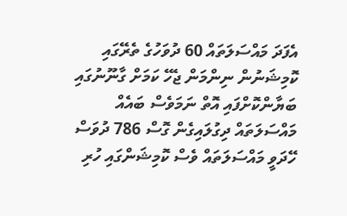އެފަދަ މައްސަލަތައް 60 ދުވަހުގެ ތެރޭގައި ކޮމިޝަނުން ނިންމަން ޖެހޭ ކަމަށް ގާނޫނުގައި ބަޔާންކޮށްފައި އޮތް ނަމަވެސް ބައެއް މައްސަލަތައް ދިގުލައިގެން ގޮސް 786 ދުވަސް ހޭދަވީ މައްސަލަތައް ވެސް ކޮމިޝަންގައި ހުރި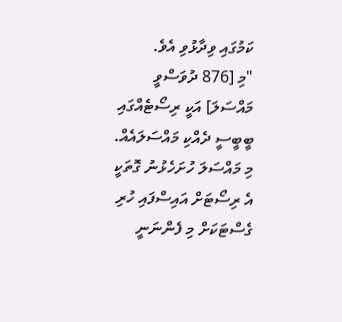ކަމުގައި ވިދާޅުވި އެވެ.
"މި [876 ދުވަސްވީ މައްސަލަ] އަކީ ރިސޯޓެއްގައި ބީބީސީ ދެއްކި މައްސަލައެއް. މި މައްސަލަ ހުށަހެޅުނު ގޮތަކީ އެ ރިސޯޓަށް އައިސްފައި ހުރި ގެސްޓަކަށް މި ފެންނަނީ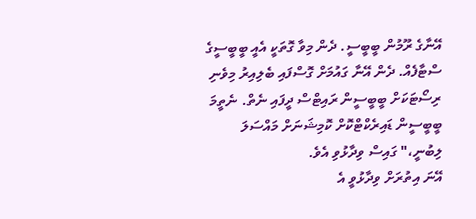އޭނާގެ ރޫމުން ބީބީސީ. ދެން މިވާ ގޮތަކީ އެއީ ބީބީސީގެ ސްޓާފެއް. ދެން އޭނާ ގައުމަށް ގޮސްފައި ބެލިއިރު މިވެނި ރިސޯޓަކަށް ބީބީސީން ރައިޓްސް ދީފައި ނެތް. ނެތީމަ ބީބީސީން ޑައިރެކްޓްކޮށް ކޮމިޝަނަށް މައްސަލަ ލިބުނީ،" ގައިސް ވިދާޅުވި އެވެ.
އޭނަ އިތުރަށް ވިދާޅުވީ އެ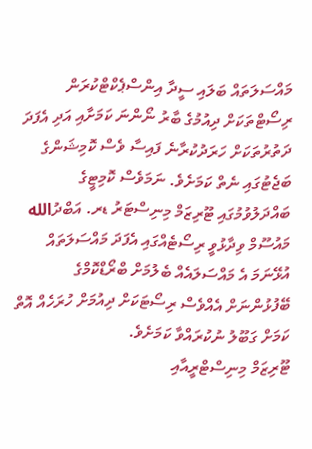މައްސަލަތައް ބަލައި ސީދާ އިންސްޕެކްޓްކުރަން ރިސޯޓްތަކަށް ދިއުމުގެ ބާރު ނޯންނަ ކަމަށާއި އަދި އެފަދަ ދަތުރުތަކަށް ހަރަދުކުރާނެ ފައިސާ ވެސް ކޮމިޝަންގެ ބަޖެޓުގައި ނެތް ކަމަށެވެ. ނަމަވެސް ކޮމިޓީގެ ބައްދަލުވުމުގައި ޓޫރިޒަމް މިނިސްޓަރު ޑރ. އަބްދުالله މައުސޫމް ވިދާޅުވީ ރިސޯޓެއްގައި އެފަދަ މައްސަލަތައް އުޅޭނަމަ އެ މައްސަލައެއް ބެލުމަށް ބްރޯޑްކޮމްގެ ބޭފުޅުންނަށް އެއްވެސް ރިސޯޓަކަށް ދިއުމަށް ހުރަހެއް އޮތް ކަމަށް ގަބޫލު ނުކުރައްވާ ކަމަށެވެ.
ޓޫރިޒަމް މިނިސްޓްރީއާއި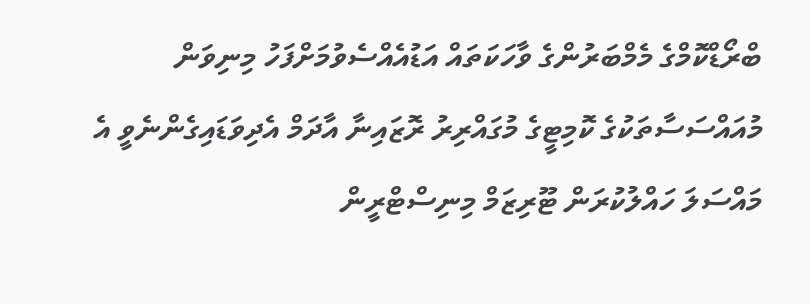ބްރޯޑްކޮމްގެ މެމްބަރުންގެ ވާހަކަތައް އަޑުއެއްސެވުމަށްފަހު މިނިވަން މުއައްސަސާތަކުގެ ކޮމިޓީގެ މުގައްރިރު ރޮޒައިނާ އާދަމް އެދިވަޑައިގެންނެވީ އެ މައްސަލަ ހައްލުކުރަން ޓޫރިޒަމް މިނިސްޓްރީން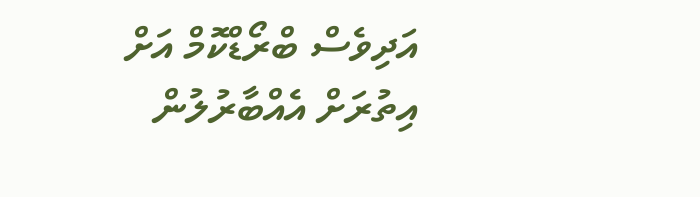އަދިވެސް ބްރޯޑްކޮމް އަށް އިތުރަށް އެއްބާރުލުން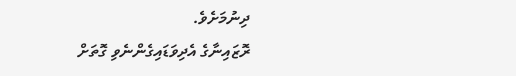ދިނުމަށެވެ.
ރޮޒައިނާގެ އެދިވަޑައިގެންނެވި ގޮތަށް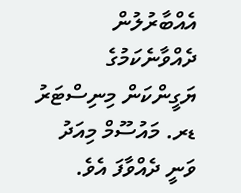އެއްބާރުލުން ދެއްވާނެކަމުގެ ޔަގީންކަން މިނިސްޓަރު ޑރ. މައުސޫމް މިއަދު ވަނީ ދެއްވާފަ އެވެ.